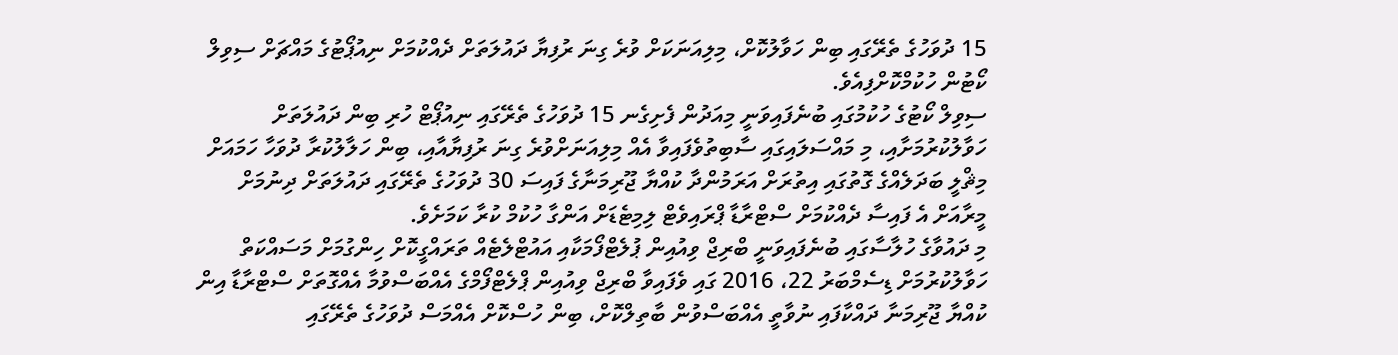15 ދުވަހުގެ ތެރޭގައި ބިން ހަވާލުކޮށް، މިލިއަނަކަށް ވުރެ ގިނަ ރުފިޔާ ދައުލަތަށް ދެއްކުމަށް ނިއުޕޯޓުގެ މައްޗަށް ސިވިލް ކޯޓުން ހުކުމްކޮށްފިއެވެ.
ސިވިލް ކޯޓުގެ ހުކުމުގައި ބުނެފައިވަނީ މިއަދުން ފެށިގެނ 15 ދުވަހުގެ ތެރޭގައި ނިއުޕޯޓް ހުރި ބިން ދައުލަތަށް ހަވާލުކުރުމަށާއި، މި މައްސަލައިގައި ސާބިތުވެފައިވާ އެއް މިލިއަނަށްވުރެ ގިނަ ރުފިޔާއާއި، ބިން ހަލާލުކުރާ ދުވަހާ ހަމައަށް މިޘްލީ ބަދަލެއްގެ ގޮތުގައި އިތުރަށް އަރަމުންދާ ކުއްޔާ ޖޫރިމަނާގެ ފައިސަ 30 ދުވަހުގެ ތެރޭގައި ދައުލަތަށް ދިނުމަށް މީރާއަށް އެ ފައިސާ ދެއްކުމަށް ސްޓްރާޑާ ޕްރައިވެޓް ލިމިޓެޑަށް އަންގާ ހުކުމް ކުރާ ކަމަށެވެ.
މި ދައުވާގެ ހުލާސާގައި ބުނެފައިވަނީ ބްރިޖް ވިއުއިން ޕުލެޓްފޯމަކާއި އައުޓްލެޓެއް ތަރައްގީކޮށް ހިންގުމަށް މަސައްކަތް ހަވާލުކުރުމަށް ޑިސެމްބަރު 22، 2016 ގައި ވެފައިވާ ބްރިޖް ވިއުއިން ޕްލެޓްފޯމްގެ އެއްބަސްވުމާ އެއްގޮތަށް ސްޓްރާޑާ އިން ކުއްޔާ ޖޫރިމަނާ ދައްކާފައި ނުވާތީ އެއްބަސްވުން ބާތިލްކޮށް، ބިން ހުސްކޮށް އެއްމަސް ދުވަހުގެ ތެރޭގައި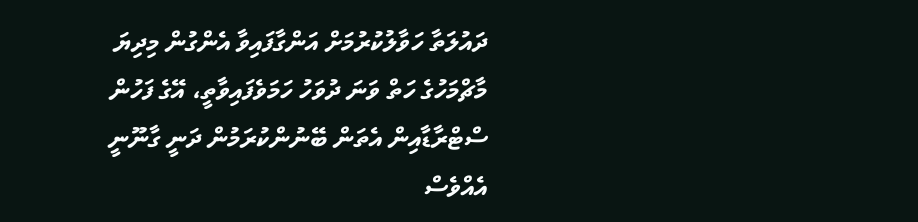ދައުލަތާ ހަވާލުކުރުމަށް އަންގާފައިވާ އެންގުން މިދިޔަ މާޗްމަހުގެ ހަތް ވަނަ ދުވަހު ހަމަވެފައިވާތީ، އޭގެ ފަހުން ސްޓްރާޑާއިން އެތަން ބޭނުންކުރަމުން ދަނީ ގާނޫނީ އެއްވެސް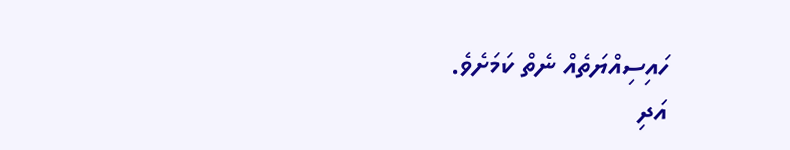ހައިސިއްޔަތެއް ނެތް ކަމަށެވެ.
އަދި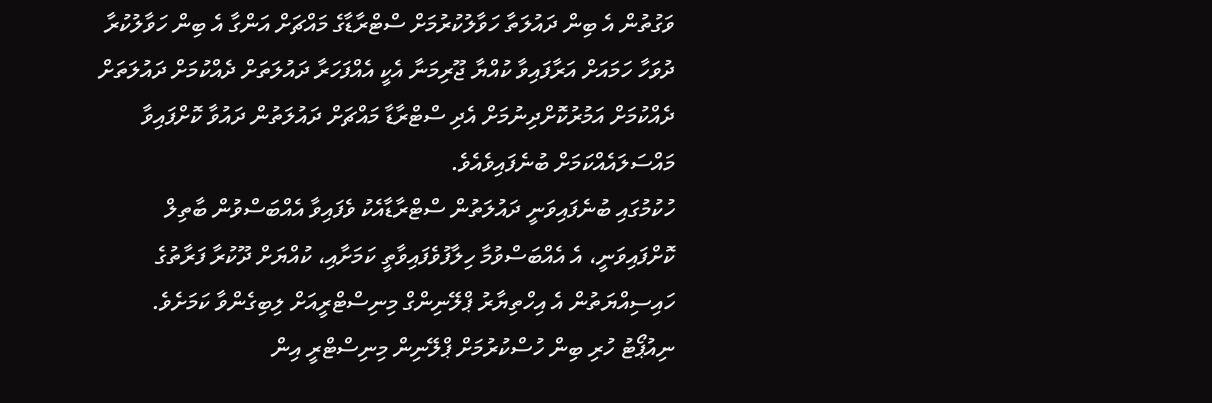ވަގުތުން އެ ބިން ދައުލަތާ ހަވާލުކުރުމަށް ސްޓްރާޑާގެ މައްޗަށް އަންގާ އެ ބިން ހަވާލުކުރާ ދުވަހާ ހަމައަށް އަރާފައިވާ ކުއްޔާ ޖޫރިމަނާ އެކީ އެއްފަހަރާ ދައުލަތަށް ދެއްކުމަށް ދައުލަތަށް ދެއްކުމަށް އަމުރުކޮށްދިނުމަށް އެދި ސްޓްރާޑާ މައްޗަށް ދައުލަތުން ދައުވާ ކޮށްފައިވާ މައްސަލައެއްކަމަށް ބުނެފައިވެއެވެ.
ހުކުމުގައި ބުނެފައިވަނީ ދައުލަތުން ސްޓްރާޑާއެކު ވެފައިވާ އެއްބަސްވުން ބާތިލް ކޮށްފައިވަނީ، އެ އެއްބަސްވުމާ ހިލާފުވެފައިވާތީ ކަމަށާއި، ކުއްޔަށް ދޫކުރާ ފަރާތުގެ ހައިސިއްޔަތުން އެ އިހްތިޔާރު ޕްލޭނިންގް މިނިސްޓްރީއަށް ލިބިގެންވާ ކަމަށެވެ.
ނިއުޕޯޓު ހުރި ބިން ހުސްކުރުމަށް ޕްލޭނިން މިނިސްޓްރީ އިން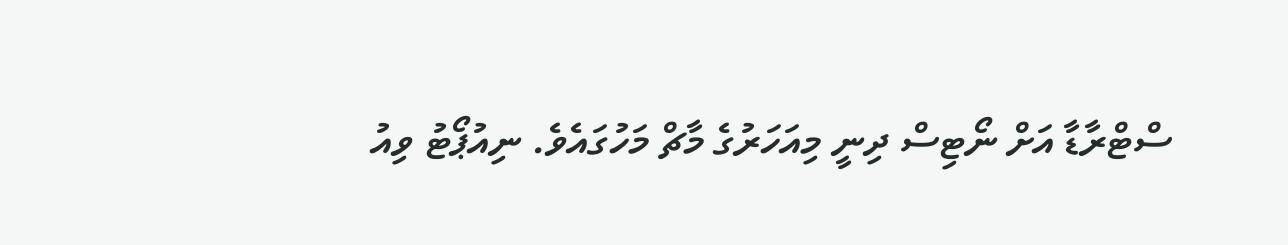ސްޓްރާޑާ އަށް ނޯޓިސް ދިނީ މިއަހަރުގެ މާޗް މަހުގައެވެ. ނިއުޕޯޓު ވިއު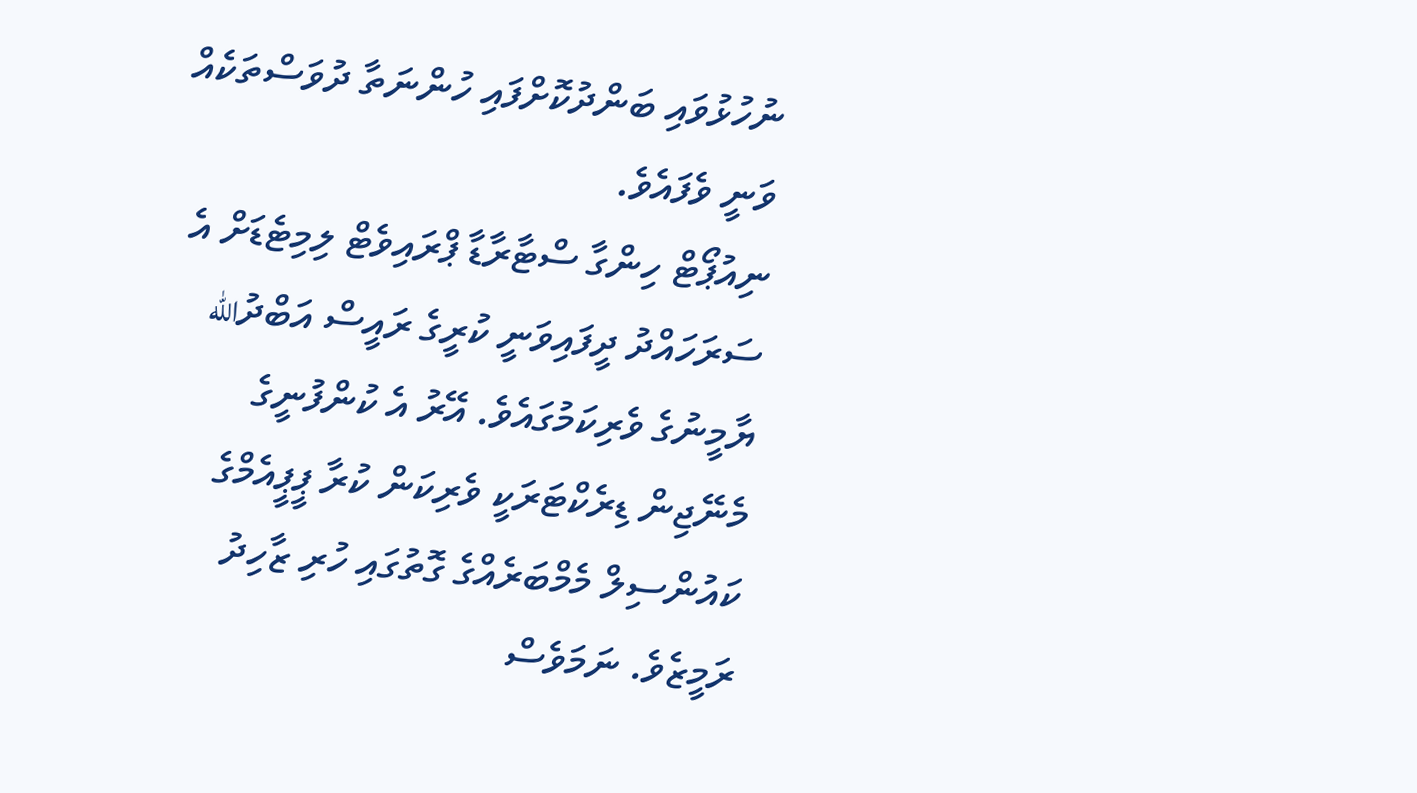ނުހުޅުވައި ބަންދުކޮށްފައި ހުންނަތާ ދުވަސްތަކެއް ވަނީ ވެފައެވެ.
ނިއުޕޯޓް ހިންގާ ސްޓާރާޑާ ޕްރައިވެޓް ލިމިޓެޑަށް އެ ސަރަހައްދު ދީފައިވަނީ ކުރީގެ ރައީސް އަބްދުالله ޔާމީނުގެ ވެރިކަމުގައެވެ. އޭރު އެ ކުންފުނީގެ މެނޭޖިން ޑިރެކްޓަރަކީ ވެރިކަން ކުރާ ޕީޕީއެމްގެ ކައުންސިލް މެމްބަރެއްގެ ގޮތުގައި ހުރި ޒާހިދު ރަމީޒެވެ. ނަމަވެސް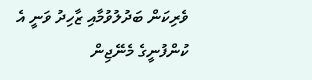ވެރިކަން ބަދުލުވުމާއި ޒާހިދު ވަނީ އެ ކުންފުނީގެ މެނޭޖިން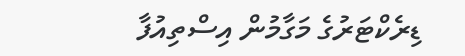ޑިރެކްޓަރުގެ މަގާމުން އިސްތިއުފާ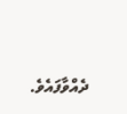ދެއްވާފައެވެ.